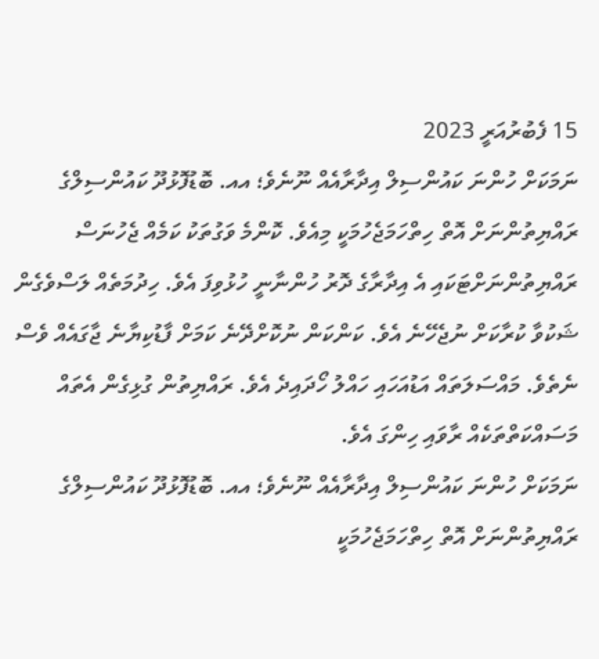15 ފެބުރުއަރީ 2023
ނަމަކަށް ހުންނަ ކައުންސިލް އިދާރާއެއް ނޫނެވެ؛ އއ. ބޮޑުފޮޅުދޫ ކައުންސިލްގެ ރައްޔިތުންނަށް އޮތް ހިތްހަމަޖެހުމަކީ މިއެވެ. ކޮންމެ ވަގުތަކު ކަމެއް ޖެހުނަސް ރައްޔިތުންނަށްޓަކައި އެ އިދާރާގެ ދޮރު ހުންނާނީ ހުޅުވިފަ އެވެ. ހިދުމަތެއް ލަސްވެގެން ޝަކުވާ ކުރާކަށް ނުޖެހޭނެ އެވެ. ކަންކަން ނުކޮށްދޭނެ ކަމަށް ފާޑުކިޔާނެ ޖާގައެއް ވެސް ނެތެވެ. މައްސަލަތައް އަޑުއަހައި ހައްލު ހޯދައިދެ އެވެ. ރައްޔިތުން ގުޅިގެން އެތައް މަސައްކަތްތަކެއް ރާވައި ހިންގަ އެވެ.
ނަމަކަށް ހުންނަ ކައުންސިލް އިދާރާއެއް ނޫނެވެ؛ އއ. ބޮޑުފޮޅުދޫ ކައުންސިލްގެ ރައްޔިތުންނަށް އޮތް ހިތްހަމަޖެހުމަކީ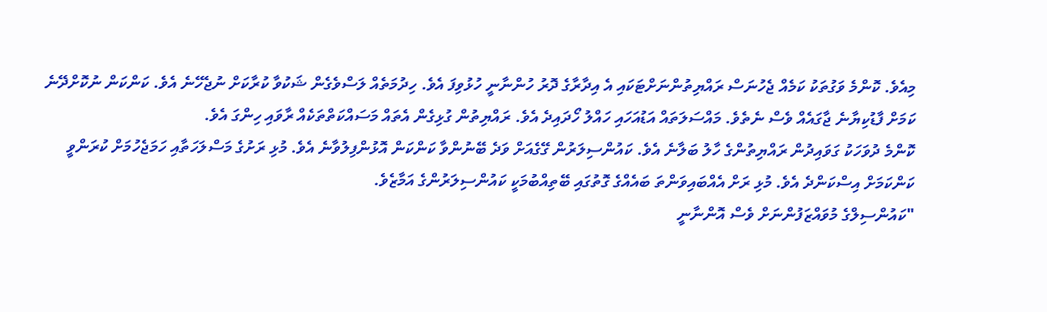މިއެވެ. ކޮންމެ ވަގުތަކު ކަމެއް ޖެހުނަސް ރައްޔިތުންނަށްޓަކައި އެ އިދާރާގެ ދޮރު ހުންނާނީ ހުޅުވިފަ އެވެ. ހިދުމަތެއް ލަސްވެގެން ޝަކުވާ ކުރާކަށް ނުޖެހޭނެ އެވެ. ކަންކަން ނުކޮށްދޭނެ ކަމަށް ފާޑުކިޔާނެ ޖާގައެއް ވެސް ނެތެވެ. މައްސަލަތައް އަޑުއަހައި ހައްލު ހޯދައިދެ އެވެ. ރައްޔިތުން ގުޅިގެން އެތައް މަސައްކަތްތަކެއް ރާވައި ހިންގަ އެވެ.
ކޮންމެ ދުވަހަކު ގަވައިދުން ރައްޔިތުންގެ ހާލު ބަލާނެ އެވެ. ކައުންސިލަރުން ގޭގެއަށް ވަދެ ބޭނުންވާ ކަންކަން އޮޅުންފިލުވާނެ އެވެ. މުޅި ރަށުގެ މަސްލަހަތާއި ހަމަޖެހުމަށް ކުރަންވީ ކަންކަމަށް އިސްކަންދެ އެވެ. މުޅި ރަށް އެއްބައިވަންތަ ބައެއްގެ ގޮތުގައި ބޭތިއްބުމަކީ ކައުންސިލަރުންގެ އަމާޒެވެ.
"ކައުންސިލްގެ މުވައްޒަފުންނަށް ވެސް އޮންނާނީ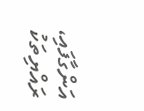އަންގާފައި، ރައްޔިތަކު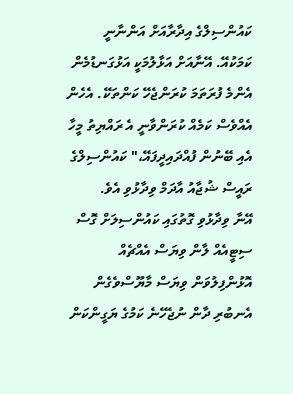ކައުންސިލްގެ އިދާރާއަށް އަންނާނީ ކަމަކުއޭ. އޭނާއަށް އަޅާލުމަކީ އަޅުގަނޑުމެން އެންމެ ފުރަތަމަ ކުރަންޖެހޭ ކަންތަކޭ. އެހެން އެއްވެސް ކަމެއް ކުރަންވާނީ އެ ރައްޔިތު މީހާ އެއި ބޭނުން ފުއްދައިދީފައޭ،" ކައުންސިލްގެ ރައީސް ޝުޖާއު އާދަމް ވިދާޅުވި އެވެ.
އޭނާ ވިދާޅުވި ގޮތުގައި ކައުންސިލަށް ގޮސް ސިޓީއެއް ލާން ވިޔަސް އެއްޗެއް އޮޅުންފިލުވަން ވިޔަސް މާޔޫސްވެގެން އެނބުރި ދާން ނުޖެހޭނެ ކަމުގެ ޔަގީންކަން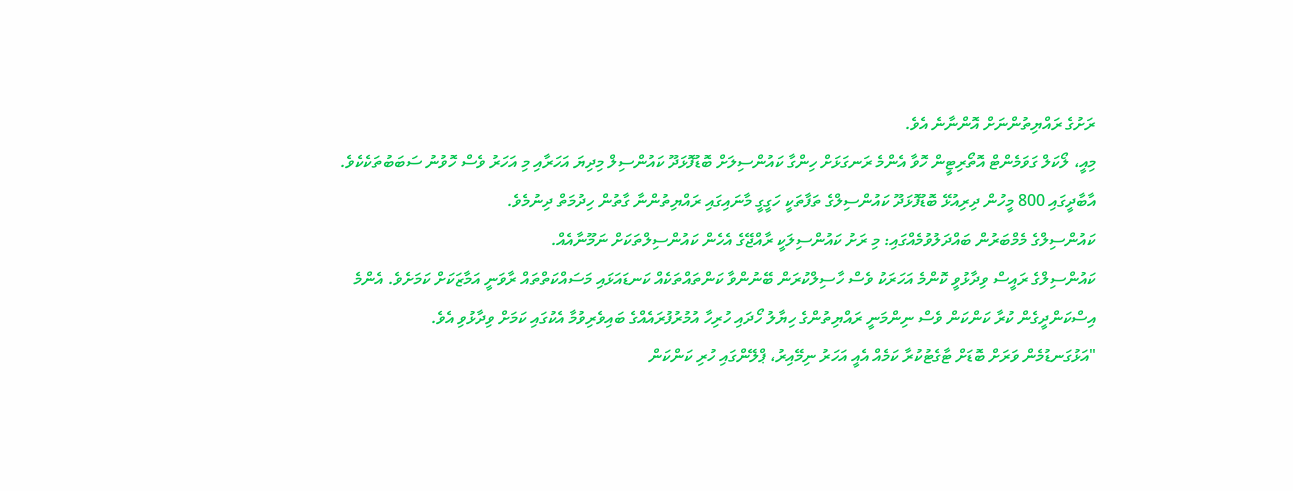ރަށުގެ ރައްޔިތުންނަށް އޮންނާނެ އެވެ.
މިއީ، ލޯކަލް ގަވަމެންޓް އޮތޯރިޓީން ހޮވާ އެންމެ ރަނގަޅަށް ހިންގާ ކައުންސިލަށް ބޮޑުފޮޅަދޫ ކައުންސިލް މިދިޔަ އަހަރާއި މި އަހަރު ވެސް ހޮވުނު ސަބަބުތަކެކެވެ.
އާބާދީގައި 800 މީހުން ދިރިއުޅޭ ބޮޑުފޮޅަދޫ ކައުންސިލްގެ ތަފާތަކީ ހަގީގީ މާނައިގައި ރައްޔިތުންނާ ގާތުން ހިދުމަތް ދިނުމެވެ.
ކައުންސިލްގެ މެމްބަރުން ބައްދަލުވުމެއްގައި: މި ރަށު ކައުންސިލަކީ ރާއްޖޭގެ އެހެން ކައުންސިލްތަކަށް ނަމޫނާއެއް.
ކައުންސިލްގެ ރައީސް ވިދާޅުވީ ކޮންމެ އަހަރަކު ވެސް ހާސިލްކުރަން ބޭނުންވާ ކަންތައްތަކެއް ކަނޑައަޅައި މަސައްކަތްތައް ރާވަނީ އަމާޒަކަށް ކަމަށެވެ. އެންމެ އިސްކަންދީގެން ކުރާ ކަންކަން ވެސް ނިންމަނީ ރައްޔިތުންގެ ހިޔާލު ހޯދައި ހުރިހާ އުމުރުފުރައެއްގެ ބައިވެރިވުމާ އެކުގައި ކަމަށް ވިދާޅުވި އެވެ.
"އަޅުގަނޑުމެން ވަރަށް ބޮޑަށް ޓާގެޓުކުރާ ކަމެއް އެއީ އަހަރު ނިމޭއިރު، ޕްލޭންގައި ހުރި ކަންކަން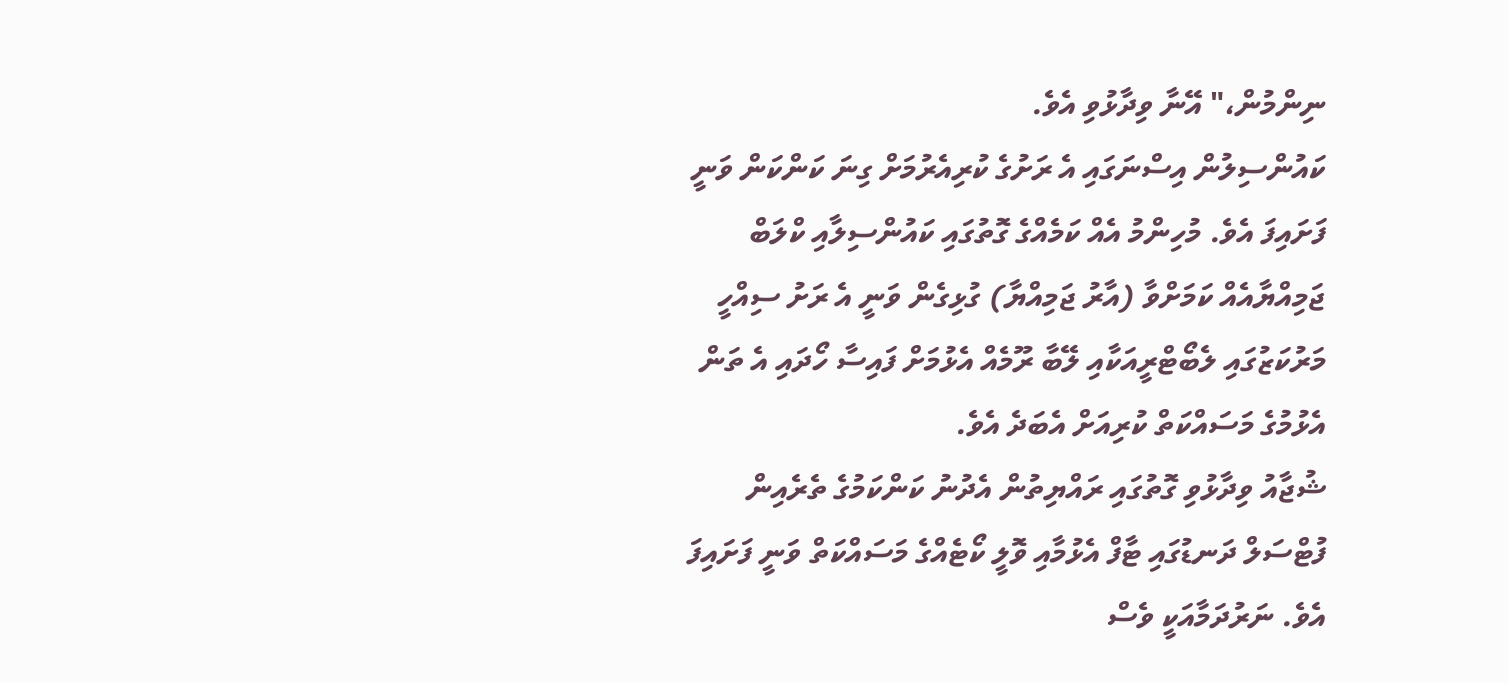ނިންމުން،" އޭނާ ވިދާޅުވި އެވެ.
ކައުންސިލުން އިސްނަގައި އެ ރަށުގެ ކުރިއެރުމަށް ގިނަ ކަންކަން ވަނީ ފަށައިފަ އެވެ. މުހިންމު އެއް ކަމެއްގެ ގޮތުގައި ކައުންސިލާއި ކްލަބް ޖަމިއްޔާއެއް ކަމަށްވާ (އާރު ޖަމިއްޔާ) ގުޅިގެން ވަނީ އެ ރަށު ސިއްހީ މަރުކަޒުގައި ލެބޯޓްރީއަކާއި ލޭބާ ރޫމެއް އެޅުމަށް ފައިސާ ހޯދައި އެ ތަން އެޅުމުގެ މަސައްކަތް ކުރިއަށް އެބަދެ އެވެ.
ޝުޖާއު ވިދާޅުވި ގޮތުގައި ރައްޔިތުން އެދުނު ކަންކަމުގެ ތެރެއިން ފުޓްސަލް ދަނޑުގައި ޓާފް އެޅުމާއި ވޮލީ ކޯޓެއްގެ މަސައްކަތް ވަނީ ފަށައިފަ އެވެ. ނަރުދަމާއަކީ ވެސް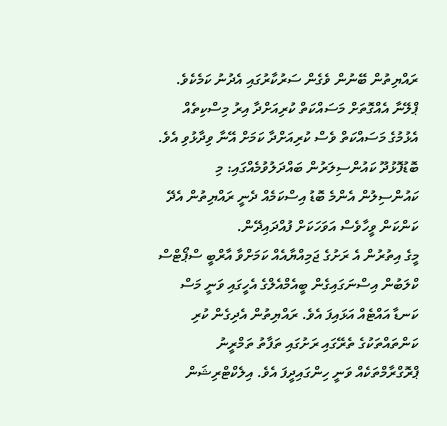ރައްޔިތުން ބޭނުން ވެގެން ސަރުކާރުގައި އެދުނު ކަމެކެވެ. ޕްލޭނާ އެއްގޮތަށް މަސައްކަތް ކުރިއަށްދާ އިރު މިސްކިތެއް އެޅުމުގެ މަސައްކަތް ވެސް ކުރިއަށްދާ ކަމަށް އޭނާ ވިދާޅުވި އެވެ.
ބޮޑުފޮޅުދޫ ކައުންސިލަރުން ބައްދަލުވުމެއްގައި: މި ކައުންސިލުން އެންމެ ބޮޑު އިސްކަމެއް ދެނީ ރައްޔިތުން އެދޭ ކަންކަން ވީހާވެސް އަވަހަކަށް ފުއްދައިދޭން.
މީގެ އިތުރުން އެ ރަށުގެ ޖަމިއްޔާއެއް ކަމަށްވާ އާރްބީ ސްޕޯޓްސް ކްލަބުން އިސްނަގައިގެން ބީއެމްއެލްގެ އެހީގައި ވަނީ މަސް ކަނޑާ އައްޓެއް އަޅައިފަ އެވެ. ރައްޔިތުން އެދިގެން ކުރި ކަންތައްތަކުގެ ތެރޭގައި ރަށުގައި ތަފާތު ތަމްރީނު ޕްރޮގްރާމްތަކެއް ވަނީ ހިންގައިދީފަ އެވެ. އިލެކްޓްރިޝަން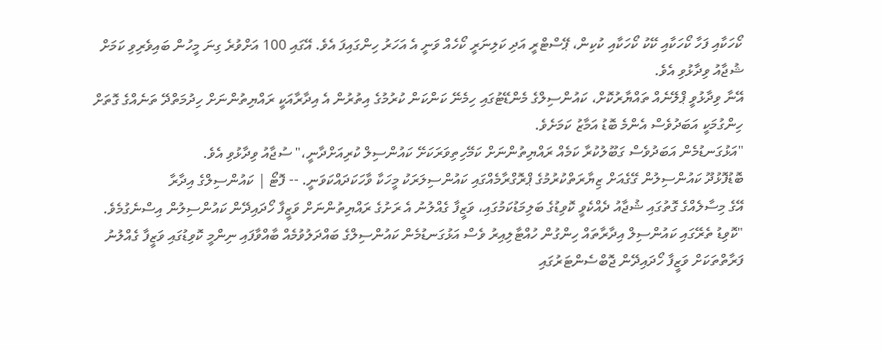ކޯހަކާއި ފަހާ ކޯހަކާއި ކޭކު ކޯހަކާއި ކުކިން، ޕޭސްޓްރީ އަދި ކަލިނަރީ ކޯހެއް ވަނީ އެ އަހަރު ހިންގައިފަ އެވެ. އޭގައި 100 އަށްވުރެ ގިނަ މީހުން ބައިވެރިވި ކަމަށް ޝުޖާއު ވިދާޅުވި އެވެ.
އޭނާ ވިދާޅުވީ ޕްލޭނެއް ތައްޔާރުކޮށް، ކައުންސިލްގެ މެންޑޭޓުގައި ހިމެނޭ ކަންކަން ކުރުމުގެ އިތުރުން އެ އިދާރާއަކީ ރައްޔިތުންނަށް ހިދުމަތްދޭ ތަނެއްގެ ގޮތަށް ހިންގުމަކީ އަބަދުވެސް އެންމެ ބޮޑު އަމާޒު ކަމަށެވެ.
"އަޅުގަނޑުމެން އަބަދުވެސް ގަބޫލުކުރާ ކަމެއް ރައްޔިތުންނަށް ކަމޭހިތިވަރަކަށޭ ކައުންސިލް ކުރިއަށްދާނީ،" ސުޖާއު ވިދާޅުވި އެވެ.
ބޮޑުފޮޅުދޫ ކައުންސިލުން ގޭގެއަށް ޒިޔާރަތްކުރުމުގެ ޕްރޮގްރާމެއްގައި ކައުންސިލަރަކު މީހަކާ ވާހަކަދައްކަވަނީ. -- ފޮޓޯ | ކައުންސިލްގެ އިދާރާ
އޭގެ މިސާލެއްގެ ގޮތުގައި ޝުޖާއު ދެއްކެވީ ކޮވިޑުގެ ބަލިމަޑުކަމުގައި، ވަޒީފާ ގެއްލުނު އެ ރަށުގެ ރައްޔިތުންނަށް ވަޒީފާ ހޯދައިދޭން ކައުންސިލުން އިސްނެގުމެވެ.
"ކޮވިޑު ތެރޭގައި ކައުންސިލް އިދާރާތައް ހިންގުން ހުއްޓާލިއިރު ވެސް އަޅުގަނޑުމެން ކައުންސިލްގެ ބައްދަލުވުމެއް ބާއްވާފައި ނިންމީ ކޮވިޑުގައި ވަޒީފާ ގެއްލުނު ފަރާތްތަކަށް ވަޒީފާ ހޯދައިދޭން ޖޮބްސެންޓަރުގައި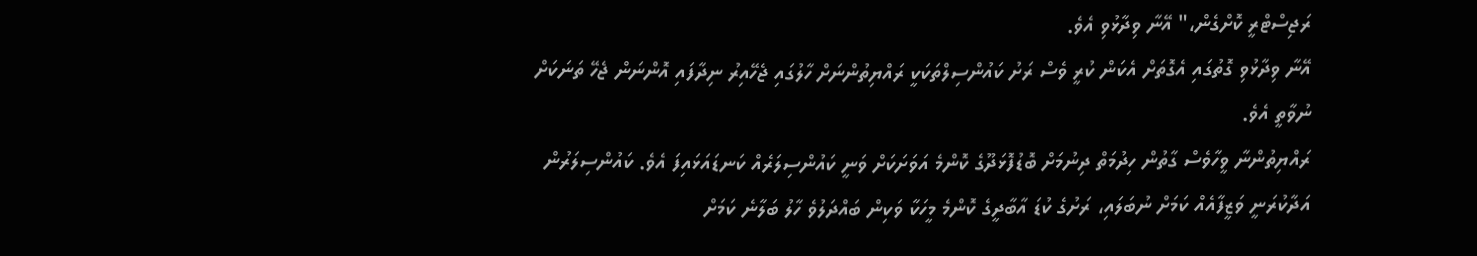ރަޖިސްޓްރީ ކޮށްގެން،" އޭނާ ވިދާޅުވި އެވެ.
އޭނާ ވިދާޅުވި ގޮތުގައި އެގޮތަށް އެކަން ކުރީ ވެސް ރަށު ކައުންސިލްތަކަކީ ރައްޔިތުންނަށް ހާލުގައި ޖެހޭއިރު ނިދާފައި އޮންނަން ޖެހޭ ތަނަކަށް ނުވާތީ އެވެ.
ރައްޔިތުންނާ ވީހާވެސް ގާތުން ހިދުމަތް ދިނުމަށް ބޮޑުފޮޅަދޫގެ ކޮންމެ އަވަށަކަށް ވަނީ ކައުންސިލަރެއް ކަނޑައަޅައިފަ އެވެ. ކައުންސިލަރުން އަދާކުރަނީ ވަޒީފާއެއް ކަމަށް ނުބަލައި، ރަށުގެ ކުޑަ އާބާދީގެ ކޮންމެ މީހަކާ ވަކިން ބައްދަލުވެ ހާލު ބަލާނެ ކަމަށް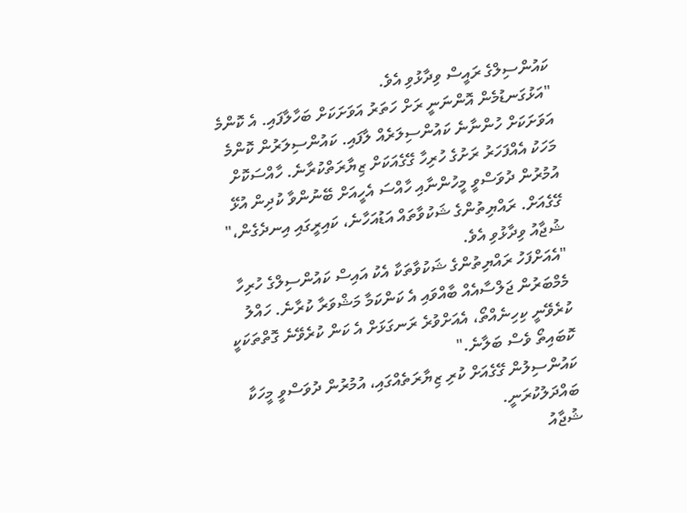ކައުންސިލްގެ ރައީސް ވިދާޅުވި އެވެ.
"އަޅުގަނޑުމެން އޮންނަނީ ރަށް ހަތަރު އަވަށަކަށް ބަހާލާފައި. އެ ކޮންމެ އަވަށަކަށް ހުންނާނެ ކައުންސިލަރެއް ލާފައި. ކައުންސިލަރުން ކޮންމެ މަހަކު އެއްފަހަރު ރަށުގެ ހުރިހާ ގޭގެއަކަށް ޒިޔާރަތްކުރާނެ. ހާއްސަކޮށް އުމުރުން ދުވަސްވީ މީހުންނާއި ހާއްސަ އެހީއަށް ބޭނުންވާ ކުދިން އުޅޭ ގޭގެއަށް. ރައްޔިތުންގެ ޝަކުވާތައް އަޑުއަހާނެ، ކައިރީގައި އިނދެގެން،" ޝުޖާއު ވިދާޅުވި އެވެ.
"އެއަށްފަހު ރައްޔިތުންގެ ޝަކުވާތަކާ އެކު އައިސް ކައުންސިލްގެ ހުރިހާ މެމްބަރުން ޖަލްސާއެއް ބާއްވައި އެ ކަންކަމާ މަޝްވަރާ ކުރާނެ. ހައްލު ކުރެވޭނީ ކިހިނެއްތޯ، އެއަށްވުރެ ރަނގަޅަށް އެ ކަން ކުރެވޭނެ ގޮތްތަކަކީ ކޮބައިތޯ ވެސް ބަލާނެ."
ކައުންސިލުން ގޭގެއަށް ކުރި ޒިޔާރަތެއްގައި، އުމުރުން ދުވަސްވީ މީހަކާ ބައްދަލުކުރަނީ.
ޝުޖާއު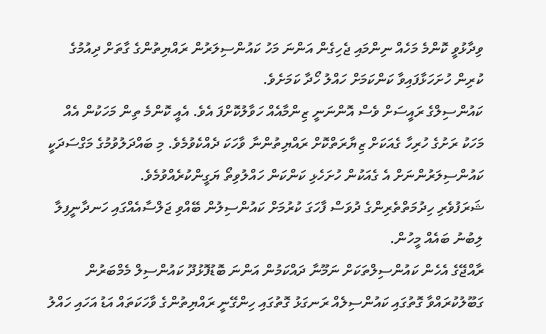ވިދާޅުވީ ކޮންމެ މަހެއް ނިންމައި ޖެހިގެން އަންނަ މަހު ކައުންސިލަރުން ރައްޔިތުންގެ ގާތަށް ދިއުމުގެ ކުރިން ހުށަހަޅާފައިވާ ކަންކަމަށް ހައްލު ހޯދާ ކަމަށެވެ.
ކައުންސިލްގެ ރައީސަށް ވެސް އޮންނަނީ ޒިންމާއެއް ހަވާލުކޮށްފަ އެވެ. އެއީ ކޮންމެ ތިން މަހަކުން އެއް މަހަކު ރަށުގެ ހުރިހާ ގެއަކަށް ޒިޔާރަތްކޮށް ރައްޔިތުންނާ ވާހަކަ ދެއްކެވުމެވެ. މި ބައްދަލުވުމުގެ މަގްސަދަކީ ކައުންސިލަރުންނަށް އެ ގެއަކުން ހުށަހެޅި ކަންކަން ހައްލުވިތޯ ޔަގީންކުރެއްވުމެވެ.
ޝަރަފުވެރި ހިދުމަތްތެރިންގެ ދުވަސް ފާހަގަ ކުރުމަށް ކައުންސިލުން ބޭއްވި ޖަލްސާއެއްގައި ހަނދާނީފިލާ ލިބުނު ބައެއް މީހުން.
ރާއްޖޭގެ އެހެން ކައުންސިލްތަކަށް ނަމޫނާ ދައްކަމުން އަންނަ ބޮޑުފޮޅުދޫ ކައުންސިލް މެމްބަރުން ގަބޫލުކުރައްވާ ގޮތުގައި ކައުންސިލެއް ރަނގަޅު ގޮތުގައި ހިންގޭނީ ރައްޔިތުންގެ ވާހަކަތައް އަޑު އަހައި ހައްލު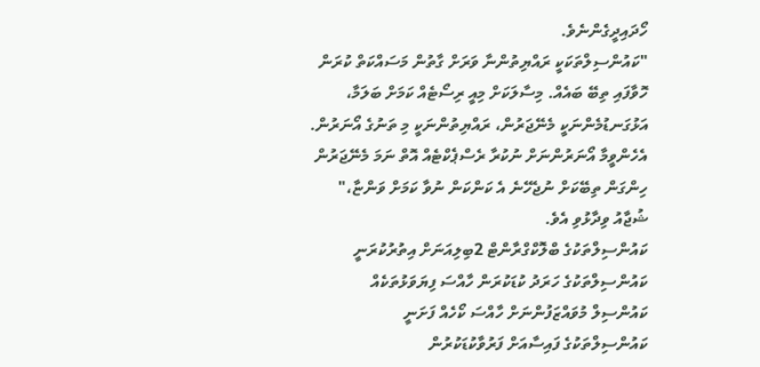ހޯދައިދީގެންނެވެ.
"ކައުންސިލްތަކަކީ ރައްޔިތުންނާ ވަރަށް ގާތުން މަސައްކަތް ކުރަން ހޮވާފައި ތިބޭ ބައެއް. މިސާލަކަށް މިއީ ރިސޯޓެއް ކަމަށް ބަލަމާ، އަޅުގަނޑުމެންނަކީ މެނޭޖަރުން، ރައްޔިތުންނަކީ މި ތަނުގެ އޯނަރުން. އެހެންވީމާ އޯނަރުންނަށް ނުކުރާ ރެސްޕެކްޓެއް އޮތް ނަމަ މެނޭޖަރުން ހިންގަން ތިބޭކަށް ނުޖެހޭނެ އެ ކަންކަން ނުވާ ކަމަށް ވަންޏާ،" ޝުޖާއު ވިދާޅުވި އެވެ.
ކައުންސިލްތަކުގެ ބްލޮކްގްރާންޓް 2ބިލިއަނަށް އިތުރުކުރަނީ
ކައުންސިލްތަކުގެ ހަރަދު ކުޑަކުރަން ހާއްސަ ފިޔަވަޅުތަކެއް
ކައުންސިލް މުވައްޒަފުންނަށް ހާއްސަ ކޯހެއް ފަށަނީ
ކައުންސިލްތަކުގެ ފައިސާއަށް ފަރުވާކުޑަކުރުން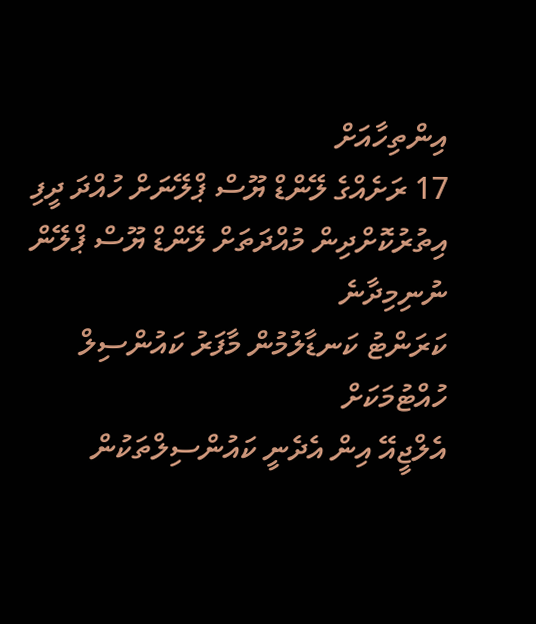އިންތިހާއަށް
17 ރަށެއްގެ ލޭންޑް ޔޫސް ޕްލޭނަށް ހުއްދަ ދީފި
އިތުރުކޮށްދިން މުއްދަތަށް ލޭންޑް ޔޫސް ޕްލޭން ނުނިމިދާނެ
ކަރަންޓު ކަނޑާލުމުން މާފަރު ކައުންސިލް ހުއްޓުމަކަށް
އެލްޖީއޭ އިން އެދެނީ ކައުންސިލްތަކުން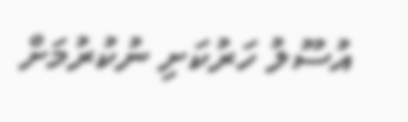އުސޫލު ހަރުކަށި ނުކުރުމަށް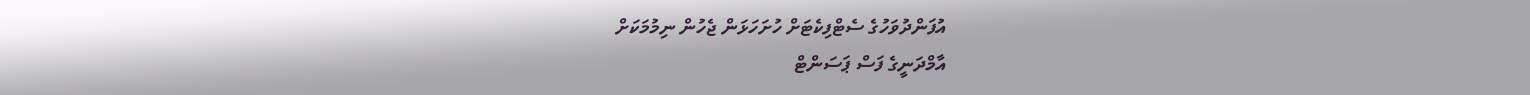އުފަންދުވަހުގެ ސެޓްފިކެޓަށް ހުށަހަޅަން ޖެހުން ނިމުމަކަށް
އާމްދަނީގެ ފަސް ޕަސަންޓް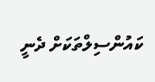ކައުންސިލްތަކަށް ދެނީ